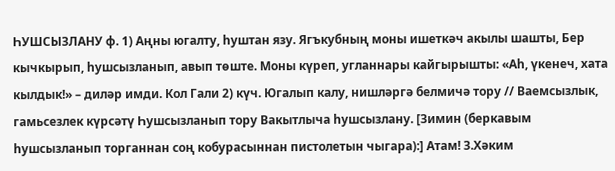ҺУШСЫЗЛАНУ ф. 1) Аңны югалту, һуштан язу. Ягъкубның моны ишеткәч акылы шашты, Бер кычкырып, һушсызланып, авып төште. Моны күреп, угланнары кайгырышты: «Аһ, үкенеч, хата кылдык!» – диләр имди. Кол Гали 2) күч. Югалып калу, нишләргә белмичә тору // Ваемсызлык, гамьсезлек күрсәтү Һушсызланып тору Вакытлыча һушсызлану. [Зимин (беркавым һушсызланып торганнан соң кобурасыннан пистолетын чыгара):] Атам! З.Хәким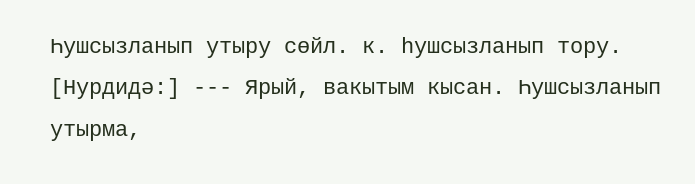Һушсызланып утыру сөйл. к. һушсызланып тору. [Нурдидә:] --- Ярый, вакытым кысан. Һушсызланып утырма,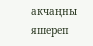акчаңны яшереп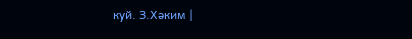куй. З.Хәким |